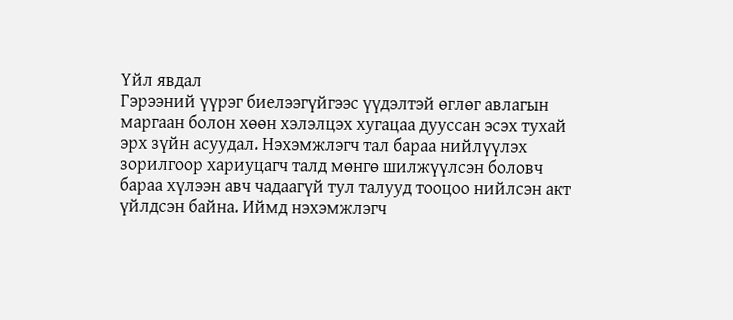Үйл явдал
Гэрээний үүрэг биелээгүйгээс үүдэлтэй өглөг авлагын маргаан болон хөөн хэлэлцэх хугацаа дууссан эсэх тухай эрх зүйн асуудал. Нэхэмжлэгч тал бараа нийлүүлэх зорилгоор хариуцагч талд мөнгө шилжүүлсэн боловч бараа хүлээн авч чадаагүй тул талууд тооцоо нийлсэн акт үйлдсэн байна. Иймд нэхэмжлэгч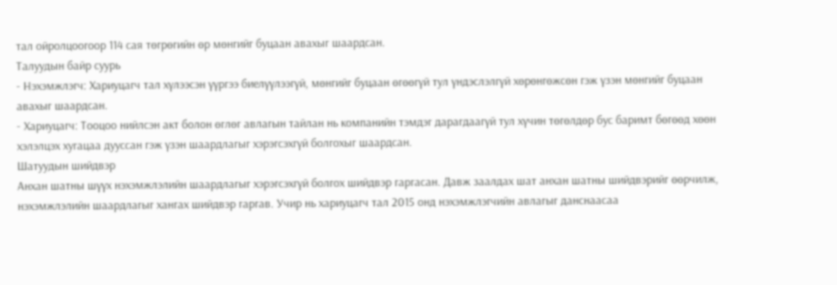тал ойролцоогоор 114 сая төгрөгийн өр мөнгийг буцаан авахыг шаардсан.
Талуудын байр суурь
- Нэхэмжлэгч: Хариуцагч тал хүлээсэн үүргээ биелүүлээгүй, мөнгийг буцаан өгөөгүй тул үндэслэлгүй хөрөнгөжсөн гэж үзэн мөнгийг буцаан авахыг шаардсан.
- Хариуцагч: Тооцоо нийлсэн акт болон өглөг авлагын тайлан нь компанийн тэмдэг дарагдаагүй тул хүчин төгөлдөр бус баримт бөгөөд хөөн хэлэлцэх хугацаа дууссан гэж үзэн шаардлагыг хэрэгсэхгүй болгохыг шаардсан.
Шатуудын шийдвэр
Анхан шатны шүүх нэхэмжлэлийн шаардлагыг хэрэгсэхгүй болгох шийдвэр гаргасан. Давж заалдах шат анхан шатны шийдвэрийг өөрчилж, нэхэмжлэлийн шаардлагыг хангах шийдвэр гаргав. Учир нь хариуцагч тал 2015 онд нэхэмжлэгчийн авлагыг данснаасаа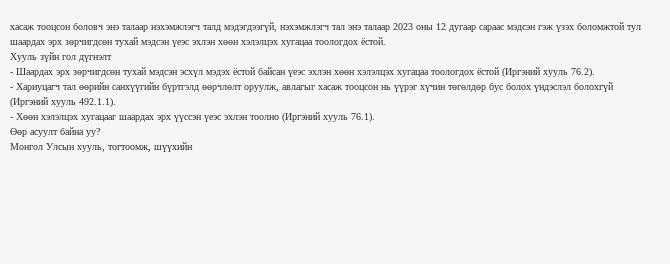хасаж тооцсон боловч энэ талаар нэхэмжлэгч талд мэдэгдээгүй, нэхэмжлэгч тал энэ талаар 2023 оны 12 дугаар сараас мэдсэн гэж үзэх боломжтой тул шаардах эрх зөрчигдсөн тухай мэдсэн үеэс эхлэн хөөн хэлэлцэх хугацаа тоологдох ёстой.
Хууль зүйн гол дүгнэлт
- Шаардах эрх зөрчигдсөн тухай мэдсэн эсхүл мэдэх ёстой байсан үеэс эхлэн хөөн хэлэлцэх хугацаа тоологдох ёстой (Иргэний хууль 76.2).
- Хариуцагч тал өөрийн санхүүгийн бүртгэлд өөрчлөлт оруулж, авлагыг хасаж тооцсон нь үүрэг хүчин төгөлдөр бус болох үндэслэл болохгүй (Иргэний хууль 492.1.1).
- Хөөн хэлэлцэх хугацааг шаардах эрх үүссэн үеэс эхлэн тоолно (Иргэний хууль 76.1).
Өөр асуулт байна уу?
Монгол Улсын хууль, тогтоомж, шүүхийн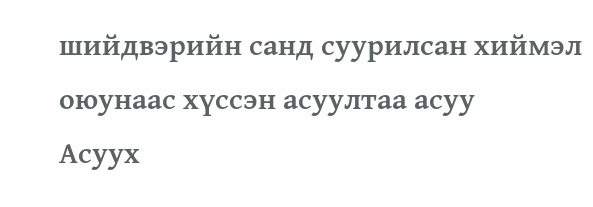шийдвэрийн санд суурилсан хиймэл оюунаас хүссэн асуултаа асуу
Асуух